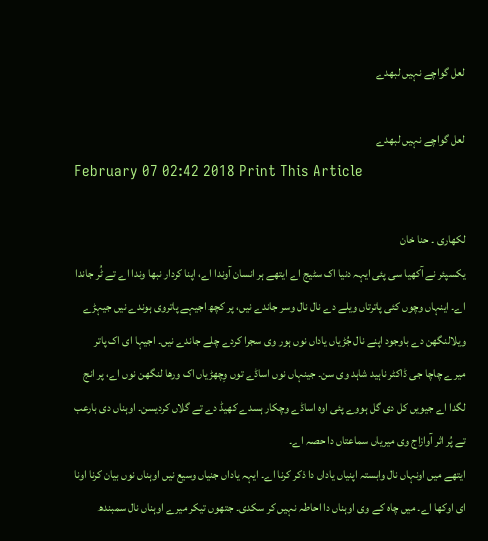لعل گواچے نہیں لبھدے

لعل گواچے نہیں لبھدے
February 07 02:42 2018 Print This Article

لکھاری ۔ حنا خان
یکسپئر نے آکھیا سی پئی ایہہ دنیا اک سٹیج اے ایتھے ہر انسان آوندا اے، اپنا کردار نبھا وندا اے تے ٹُر جاندا اے۔ اینہاں وچوں کئی پاترتاں ویلے دے نال نال وسر جاندے نیں، پر کچھ اجیہے پاتروی ہوندے نیں جیہڑے ویلالنگھن دے باوجود اپنے نال جُڑیاں یاداں نوں ہور وی سجرا کردے چلے جاندے نیں۔ اجیہا ای اک پاتر میرے چاچا جی ڈاکٹر ناہید شاہد وی سن۔ جینہاں نوں اساڈے توں وِچھڑیاں اک ورھا لنگھن نوں اے، پر انج لگدا اے جیویں کل دی گل ہووے پئی اوہ اساڈے وچکار ہسدے کھیڈ دے تے گلاں کردیسن۔ اوہناں دی بارعب تے پُر اثر آوازاج وی میریاں سماعتاں دا حصہ اے۔
ایتھے میں اونہاں نال وابستہ اپنیاں یاداں دا ذکر کرنا اے۔ ایہہ یاداں جنیاں وسیع نیں اوہناں نوں بیان کرنا اونا ای اوکھا اے۔ میں چاہ کے وی اوہناں دا احاطہ نہیں کر سکدی۔ جتھوں تیکر میرے اوہناں نال سمبندھ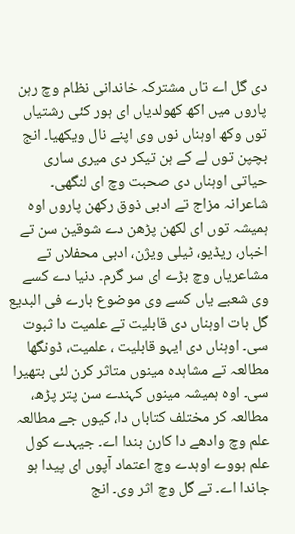دی گل اے تاں مشترکہ خاندانی نظام وچ رہن پاروں میں اکھ کھولدیاں ای ہور کئی رشتیاں توں وکھ اوہناں نوں وی اپنے نال ویکھیا۔ انج بچپن توں لے کے ہن تیکر دی میری ساری حیاتی اوہناں دی صحبت وچ ای لنگھی۔ شاعرانہ مزاج تے ادبی ذوق رکھن پاروں اوہ ہمیشہ توں ای لکھن پڑھن دے شوقین سن تے اخبار، ریڈیو، ٹیلی ویژن، ادبی محفلاں تے مشاعریاں وچ بڑے ای سر گرم۔ دنیا دے کسے وی شعبے یاں کسے وی موضوع بارے فی البدیع گل بات اوہناں دی قابلیت تے علمیت دا ثبوت سی۔ اوہناں دی ایہو قابلیت ، علمیت، ڈونگھا مطالعہ تے مشاہدہ مینوں متاثر کرن لئی بتھیرا سی۔ اوہ ہمیشہ مینوں کہندے سن پتر پڑھ، مطالعہ کر مختلف کتاباں دا، کیوں جے مطالعہ علم وچ وادھے دا کارن بندا اے۔ جیہدے کول علم ہووے اوہدے وچ اعتماد آپوں ای پیدا ہو جاندا اے۔ تے گل وچ اثر وی۔ انج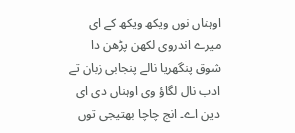اوہناں نوں ویکھ ویکھ کے ای میرے اندروی لکھن پڑھن دا شوق پنگھریا نالے پنجابی زبان تے ادب نال لگاؤ وی اوہناں دی ای دین اے۔ انج چاچا بھتیجی توں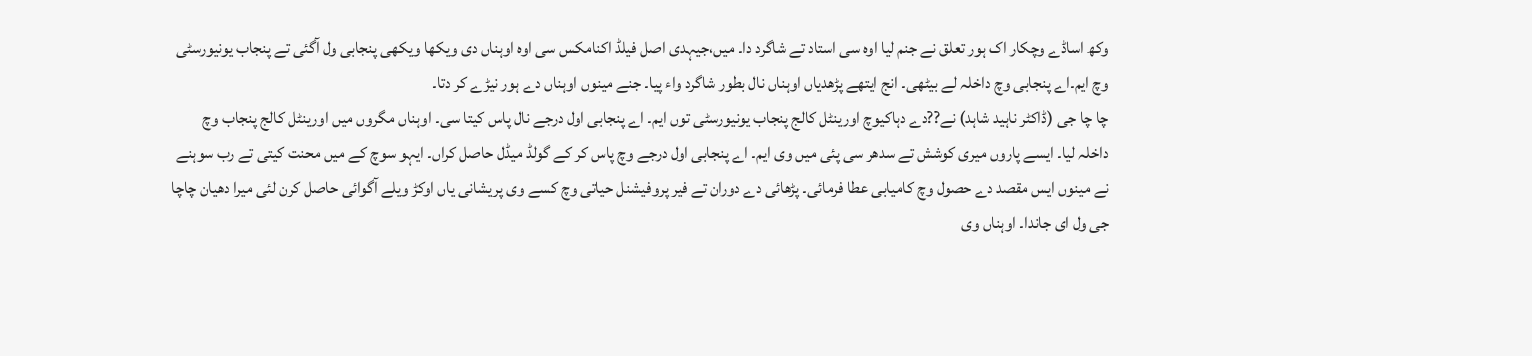وکھ اساڈے وچکار اک ہور تعلق نے جنم لیا اوہ سی استاد تے شاگرد دا۔ میں،جیہدی اصل فیلڈ اکنامکس سی اوہ اوہناں دی ویکھا ویکھی پنجابی ول آگئی تے پنجاب یونیورسٹی وچ ایم۔اے پنجابی وچ داخلہ لے بیٹھی۔ انج ایتھے پڑھدیاں اوہناں نال بطور شاگرد واء پیا۔ جنے مینوں اوہناں دے ہور نیڑے کر دتا۔
چا چا جی (ڈاکٹر ناہید شاہد) نے??دے دہاکیوچ اورینٹل کالج پنجاب یونیورسٹی توں ایم۔ اے پنجابی اول درجے نال پاس کیتا سی۔ اوہناں مگروں میں اورینٹل کالج پنجاب وچ داخلہ لیا۔ ایسے پاروں میری کوشش تے سدھر سی پئی میں وی ایم۔ اے پنجابی اول درجے وچ پاس کر کے گولڈ میڈل حاصل کراں۔ ایہو سوچ کے میں محنت کیتی تے رب سوہنے نے مینوں ایس مقصد دے حصول وچ کامیابی عطا فرمائی۔ پڑھائی دے دوران تے فیر پروفیشنل حیاتی وچ کسے وی پریشانی یاں اوکڑ ویلے آگوائی حاصل کرن لئی میرا دھیان چاچا جی ول ای جاندا۔ اوہناں وی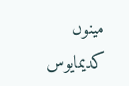مینوں کدیمایوس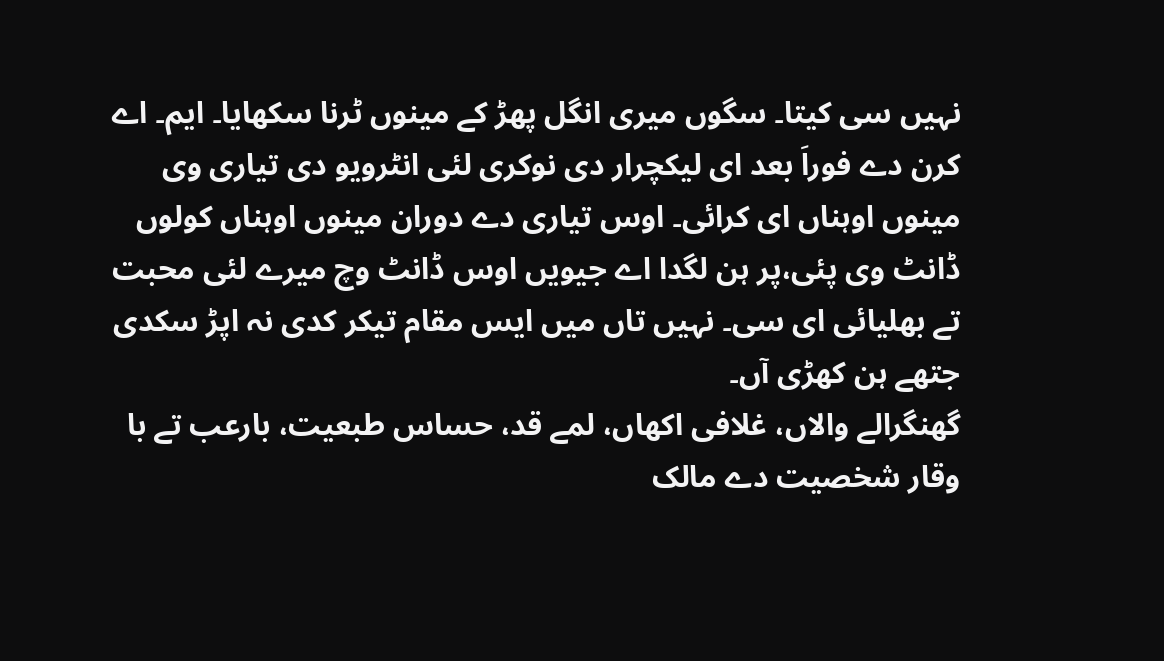نہیں سی کیتا۔ سگوں میری انگل پھڑ کے مینوں ٹرنا سکھایا۔ ایم۔ اے کرن دے فوراَ بعد ای لیکچرار دی نوکری لئی انٹرویو دی تیاری وی مینوں اوہناں ای کرائی۔ اوس تیاری دے دوران مینوں اوہناں کولوں ڈانٹ وی پئی،پر ہن لگدا اے جیویں اوس ڈانٹ وچ میرے لئی محبت تے بھلیائی ای سی۔ نہیں تاں میں ایس مقام تیکر کدی نہ اپڑ سکدی جتھے ہن کھڑی آں۔
گھنگرالے والاں، غلافی اکھاں، لمے قد، حساس طبعیت، بارعب تے با وقار شخصیت دے مالک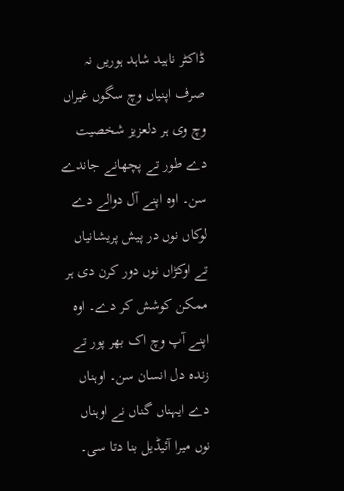ڈاکٹر ناہید شاہد ہوریں نہ صرف اپنیاں وچ سگوں غیراں وچ وی ہر دلعزیز شخصیت دے طور تے پچھانے جاندے سن۔ اوہ اپنے آل دوالے دے لوکاں نوں در پیش پریشانیاں تے اوکڑاں نوں دور کرن دی ہر ممکن کوشش کر دے۔ اوہ اپنے آپ وچ اک بھر پور تے زندہ دل انسان سن۔ اوہناں دے ایہناں گناں نے اوہناں نوں میرا آئیڈیل بنا دتا سی۔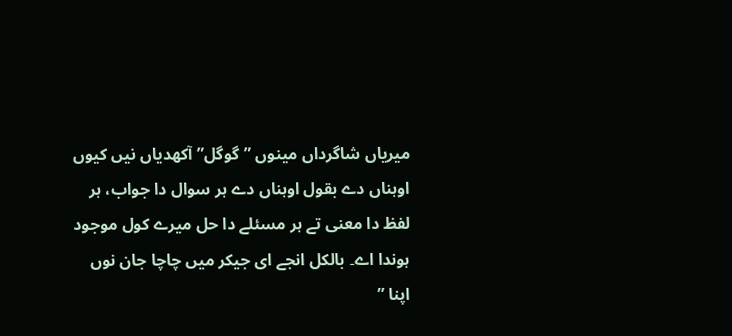میریاں شاگرداں مینوں ”گوگل” آکھدیاں نیں کیوں اوہناں دے بقول اوہناں دے ہر سوال دا جواب، ہر لفظ دا معنی تے ہر مسئلے دا حل میرے کول موجود ہوندا اے۔ بالکل انجے ای جیکر میں چاچا جان نوں اپنا ”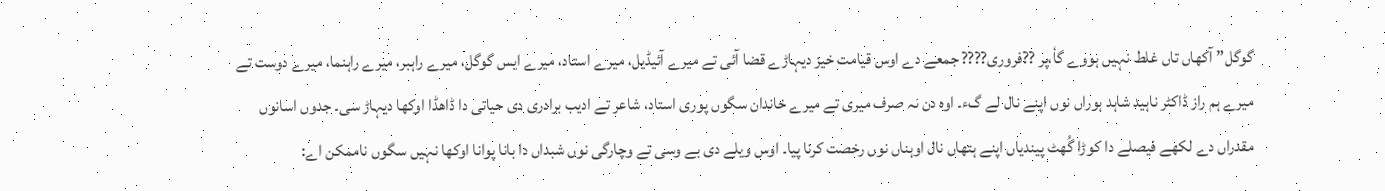گوگل” آکھاں تاں غلط نہیں ہووے گاٗ،پر ??فروری???? جمعے دے اوس قیامت خیز دیہاڑے قضا آئی تے میرے آئیڈیل، میرے استاد، میرے ایس گوگل، میرے راہبر، میرے راہنما، میرے دوست تے میرے ہم راز ڈاکٹر ناہید شاہد ہوراں نوں اپنے نال لے گء۔ اوہ دن نہ صرف میری تے میرے خاندان سگوں پوری استاد، شاعر تے ادیب برادری دی حیاتی دا ڈاھڈا اوکھا دیہاڑ سی۔ جدوں اسانوں مقدراں دے لکھے فیصلے دا کوڑا گُھٹ پیندیاں اپنے ہتھاں نال اوہناں نوں رخصت کرنا پیا۔ اوس ویلے دی بے وسی تے وچارگی نوں شبداں دا بانا پوانا اوکھا نہیں سگوں ناممکن اے: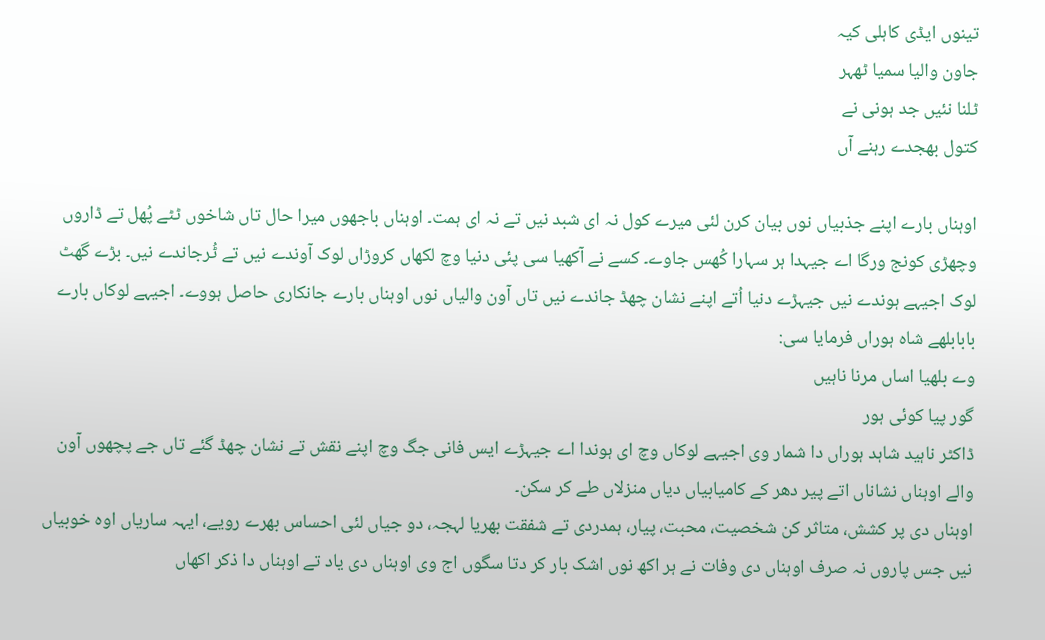تینوں ایڈی کاہلی کیہ
جاون والیا سمیا ٹھہر
ٹلنا نئیں جد ہونی نے
کتول بھجدے رہنے آں

اوہناں بارے اپنے جذبیاں نوں بیان کرن لئی میرے کول نہ ای شبد نیں تے نہ ای ہمت۔ اوہناں باجھوں میرا حال تاں شاخوں ٹٹے پُھل تے ڈاروں وچھڑی کونج ورگا اے جیہدا ہر سہارا کُھس جاوے۔ کسے نے آکھیا سی پئی دنیا وچ لکھاں کروڑاں لوک آوندے نیں تے ٹُرجاندے نیں۔ بڑے گھٹ لوک اجیہے ہوندے نیں جیہڑے دنیا اُتے اپنے نشان چھڈ جاندے نیں تاں آون والیاں نوں اوہناں بارے جانکاری حاصل ہووے۔ اجیہے لوکاں بارے بابابلھے شاہ ہوراں فرمایا سی:
وے بلھیا اساں مرنا ناہیں
گور پیا کوئی ہور
ڈاکٹر ناہید شاہد ہوراں دا شمار وی اجیہے لوکاں وچ ای ہوندا اے جیہڑے ایس فانی جگ وچ اپنے نقش تے نشان چھڈ گئے تاں جے پچھوں آون والے اوہناں نشاناں اتے پیر دھر کے کامیابیاں دیاں منزلاں طے کر سکن۔
اوہناں دی پر کشش، متاثر کن شخصیت، محبت، پیار، ہمدردی تے شفقت بھریا لہجہ، دو جیاں لئی احساس بھرے رویے، ایہہ ساریاں اوہ خوبیاں نیں جس پاروں نہ صرف اوہناں دی وفات نے ہر اکھ نوں اشک بار کر دتا سگوں اج وی اوہناں دی یاد تے اوہناں دا ذکر اکھاں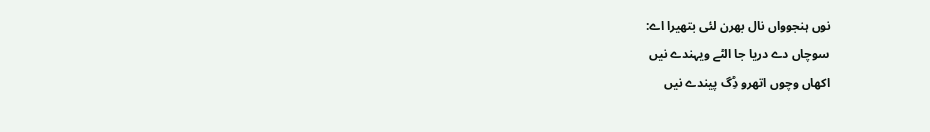نوں ہنجوواں نال بھرن لئی بتھیرا اے:
سوچاں دے دریا جا الٹے ویہندے نیں
اکھاں وچوں اتھرو ڈِگ پیندے نیں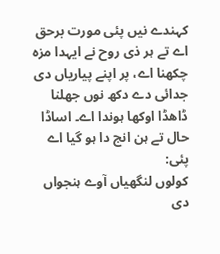کہندے نیں پئی مورت برحق اے تے ہر ذی روح نے ایہدا مزہ چکھنا اے، پر اپنے پیاریاں دی جدائی دے دکھ نوں جھلنا ڈاھڈا اوکھا ہوندا اے۔ اساڈا حال تے ہن انج دا ہو گیا اے پئی:
کولوں لنگھیاں آوے ہنجواں دی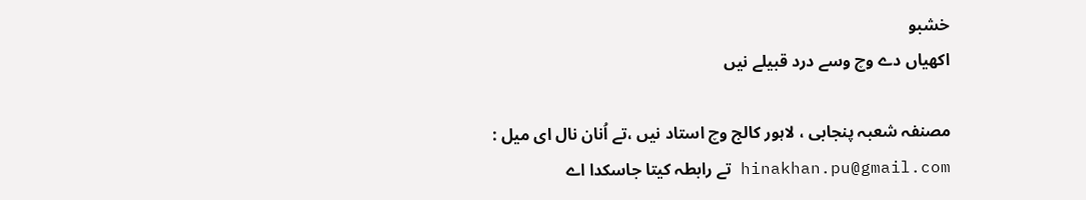خشبو
اکھیاں دے وچ وسے درد قبیلے نیں

مصنفہ شعبہ پنجابی ، لاہور کالج وچ استاد نیں ،تے اُنان نال ای میل : hinakhan.pu@gmail.com تے رابطہ کیتا جاسکدا اے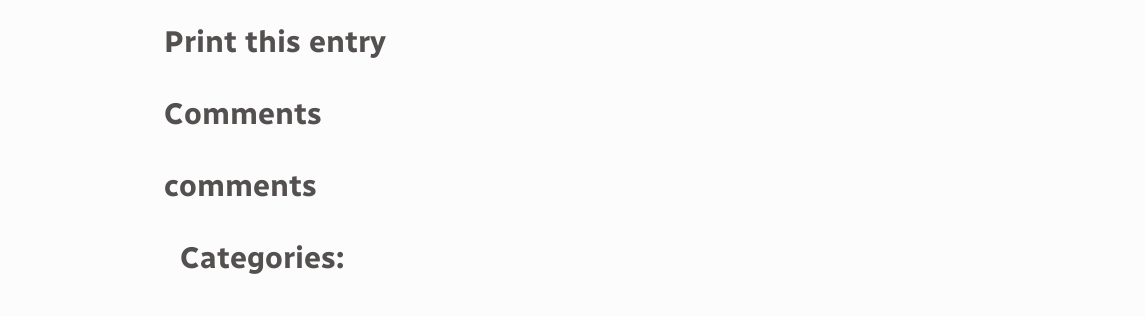Print this entry

Comments

comments

  Categories: